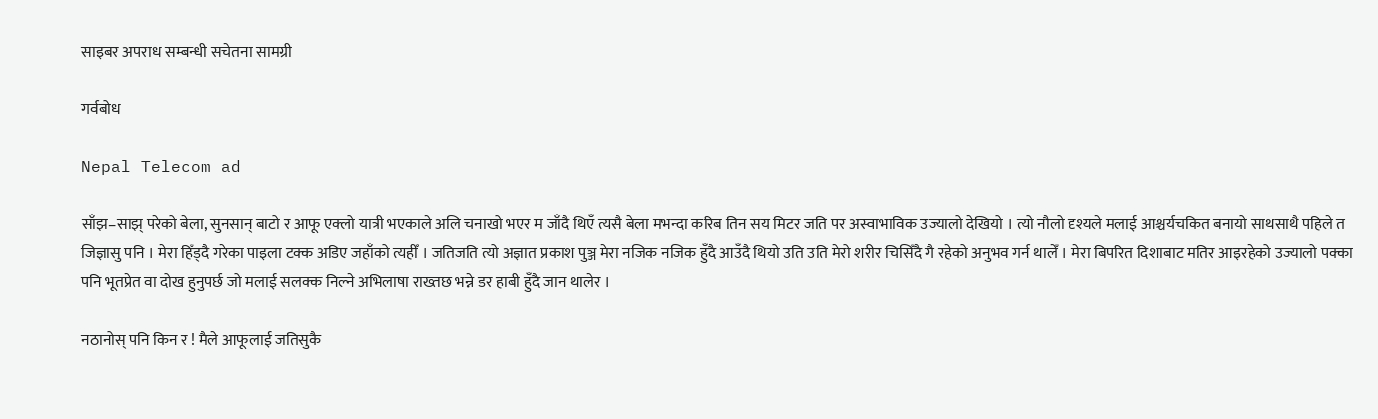साइबर अपराध सम्बन्धी सचेतना सामग्री

गर्वबोध

Nepal Telecom ad

साँझ–साझ् परेको बेला, सुनसान् बाटो र आफू एक्लो यात्री भएकाले अलि चनाखो भएर म जाँदै थिएँ त्यसै बेला मभन्दा करिब तिन सय मिटर जति पर अस्वाभाविक उज्यालो देखियो । त्यो नौलो दृश्यले मलाई आश्चर्यचकित बनायो साथसाथै पहिले त जिज्ञासु पनि । मेरा हिँड्दै गरेका पाइला टक्क अडिए जहाँको त्यहीँ । जतिजति त्यो अज्ञात प्रकाश पुञ्ज मेरा नजिक नजिक हुँदै आउँदै थियो उति उति मेरो शरीर चिसिँदै गै रहेको अनुभव गर्न थालेँ । मेरा बिपरित दिशाबाट मतिर आइरहेको उज्यालो पक्का पनि भूतप्रेत वा दोख हुनुपर्छ जो मलाई सलक्क निल्ने अभिलाषा राख्तछ भन्ने डर हाबी हुँदै जान थालेर ।

नठानोस् पनि किन र ! मैले आफूलाई जतिसुकै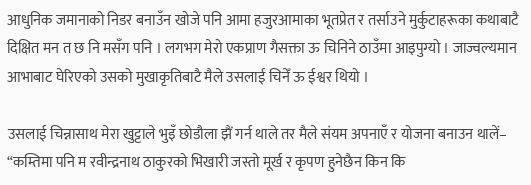आधुनिक जमानाको निडर बनाउँन खोजे पनि आमा हजुरआमाका भूतप्रेत र तर्साउने मुर्कुटाहरूका कथाबाटै दिक्षित मन त छ नि मसँग पनि । लगभग मेरो एकप्राण गैसक्ता ऊ चिनिने ठाउँमा आइपुग्यो । जाज्वल्यमान आभाबाट घेरिएको उसको मुखाकृतिबाटै मैले उसलाई चिनेँ ऊ ईश्वर थियो ।

उसलाई चिन्नासाथ मेरा खुट्टाले भुइँ छोडौला झैं गर्न थाले तर मैले संयम अपनाएँ र योजना बनाउन थालें– “कम्तिमा पनि म रवीन्द्रनाथ ठाकुरको भिखारी जस्तो मूर्ख र कृपण हुनेछैन किन कि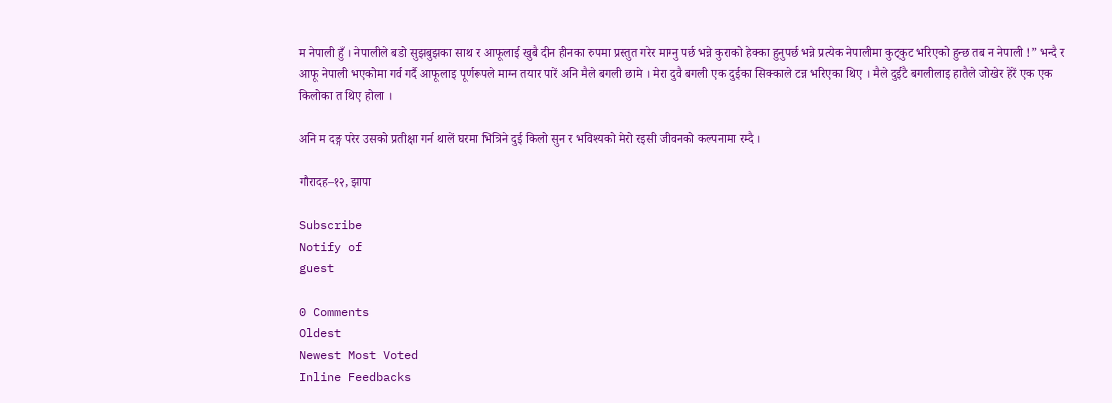म नेपाली हुँ । नेपालीले बडो सुझबुझका साथ र आफूलाई खुबै दीन हीनका रुपमा प्रस्तुत गरेर माग्नु पर्छ भन्ने कुराको हेक्का हुनुपर्छ भन्ने प्रत्येक नेपालीमा कुट्कुट भरिएको हुन्छ तब न नेपाली !” भन्दै र आफू नेपाली भएकोमा गर्व गर्दै आफूलाइ पूर्णरूपले माग्न तयार पारें अनि मैले बगली छामे । मेरा दुवै बगली एक दुईका सिक्काले टन्न भरिएका थिए । मैले दुईटै बगलीलाइ हातैले जोखेर हेरें एक एक किलोका त थिए होला ।

अनि म दङ्ग परेर उसको प्रतीक्षा गर्न थालें घरमा भित्रिने दुई किलो सुन र भविश्यको मेरो रइसी जीवनको कल्पनामा रम्दै ।

गौरादह–१२, झापा

Subscribe
Notify of
guest

0 Comments
Oldest
Newest Most Voted
Inline Feedbacks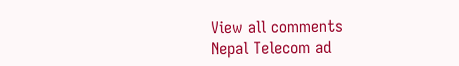View all comments
Nepal Telecom ad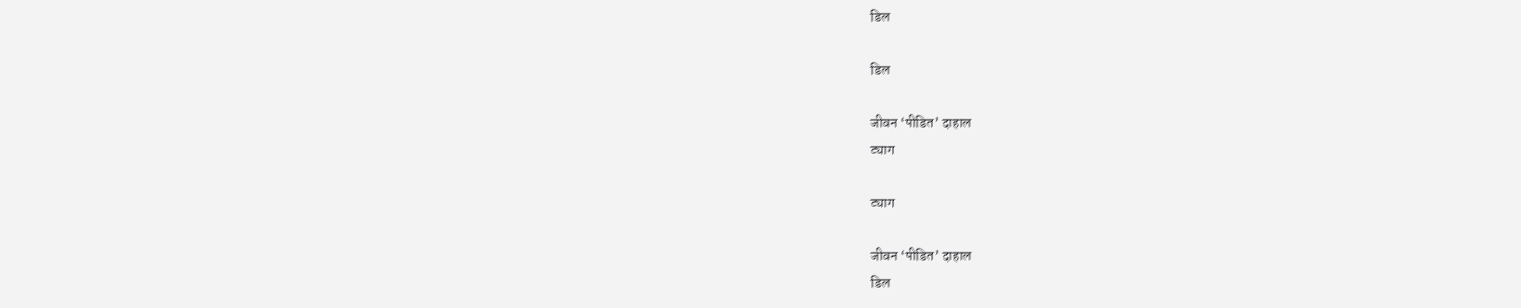डिल

डिल

जीवन ‘पीडित’ दाहाल
ट्याग

ट्याग

जीवन ‘पीडित’ दाहाल
डिल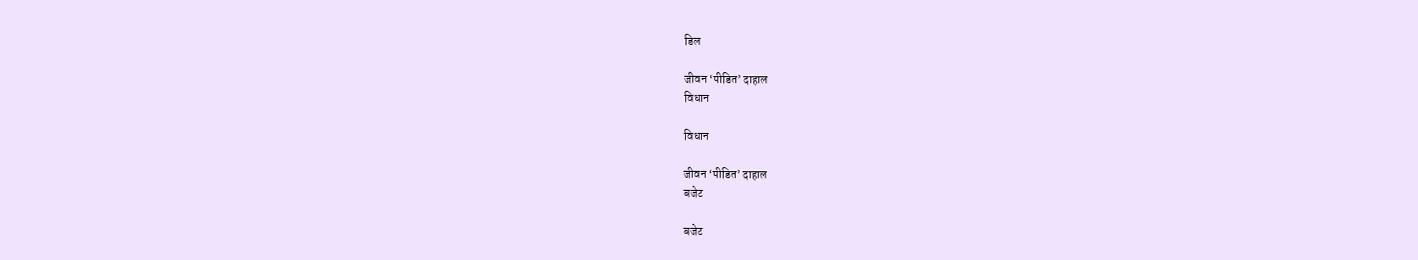डिल

जीवन ‘पीडित’ दाहाल
विधान

विधान

जीवन ‘पीडित’ दाहाल
बजेट

बजेट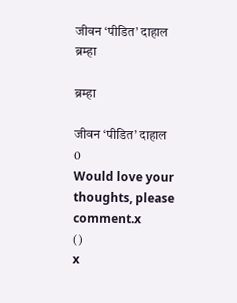जीवन ‘पीडित’ दाहाल
ब्रम्हा

ब्रम्हा

जीवन ‘पीडित’ दाहाल
0
Would love your thoughts, please comment.x
()
x